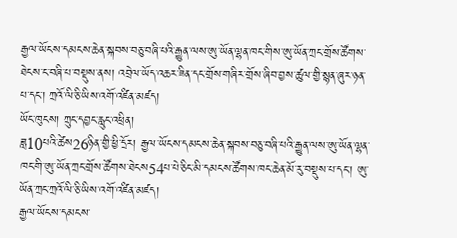རྒྱལ་ཡོངས་དམངས་ཆེན་སྐབས་བཅུ་བཞི་པའི་རྒྱུན་ལས་ཨུ་ཡོན་ལྷན་ཁང་གིས་ཨུ་ཡོན་ཀྲང་གྲོས་ཚོགས་ཐེངས་ང་བཞི་པ་བསྡུས་ནས། འབྲེལ་ཡོད་འཆར་ཟིན་དང་གྲོས་གཞིར་གྲོས་ཞིབ་བྱས་ཚུལ་གྱི་སྙན་ཞུར་ཉན་པ་དང་། ཀྲའོ་ལི་ཅི་ཡིས་འགོ་འཛིན་མཛད།
ཡོང་ཁུངས། ཀྲུང་དབྱང་རླུང་འཕྲིན།
ཟླ10པའི་ཚེས26ཉིན་གྱི་ཕྱི་དྲོར། རྒྱལ་ཡོངས་དམངས་ཆེན་སྐབས་བཅུ་བཞི་པའི་རྒྱུན་ལས་ཨུ་ཡོན་ལྷན་ཁང་གི་ཨུ་ཡོན་ཀྲང་གྲོས་ཚོགས་ཐེངས54པ་པེ་ཅིང་མི་དམངས་ཚོགས་ཁང་ཆེན་མོ་རུ་བསྡུས་པ་དང་། ཨུ་ཡོན་ཀྲང་ཀྲའོ་ལི་ཅི་ཡིས་འགོ་འཛིན་མཛད།
རྒྱལ་ཡོངས་དམངས་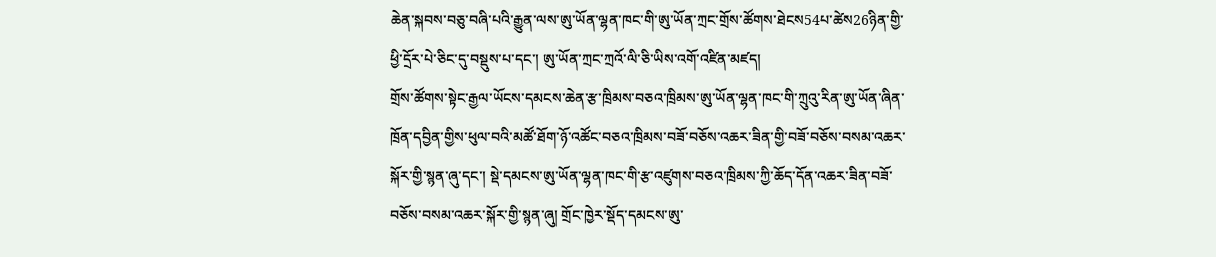ཆེན་སྐབས་བཅུ་བཞི་པའི་རྒྱུན་ལས་ཨུ་ཡོན་ལྷན་ཁང་གི་ཨུ་ཡོན་ཀྲང་གྲོས་ཚོགས་ཐེངས54པ་ཚེས26ཉིན་གྱི་ཕྱི་དྲོར་པེ་ཅིང་དུ་བསྡུས་པ་དང་། ཨུ་ཡོན་ཀྲང་ཀྲའོ་ལི་ཅི་ཡིས་འགོ་འཛིན་མཛད།
གྲོས་ཚོགས་སྟེང་རྒྱལ་ཡོངས་དམངས་ཆེན་རྩ་ཁྲིམས་བཅའ་ཁྲིམས་ཨུ་ཡོན་ལྷན་ཁང་གི་ཀྲུའུ་རིན་ཨུ་ཡོན་ཞིན་ཁྲོན་དབྱིན་གྱིས་ཕུལ་བའི་མཚོ་ཐོག་ཉོ་འཚོང་བཅའ་ཁྲིམས་བཟོ་བཅོས་འཆར་ཟིན་གྱི་བཟོ་བཅོས་བསམ་འཆར་སྐོར་གྱི་སྙན་ཞུ་དང་། སྡེ་དམངས་ཨུ་ཡོན་ལྷན་ཁང་གི་རྩ་འཛུགས་བཅའ་ཁྲིམས་ཀྱི་ཆོད་དོན་འཆར་ཟིན་བཟོ་བཅོས་བསམ་འཆར་སྐོར་གྱི་སྙན་ཞུ། གྲོང་ཁྱེར་སྡོད་དམངས་ཨུ་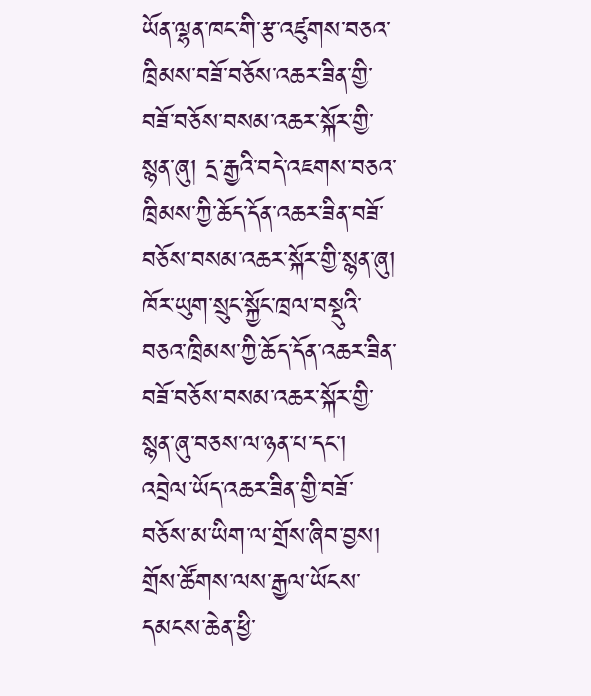ཡོན་ལྷན་ཁང་གི་རྩ་འཛུགས་བཅའ་ཁྲིམས་བཟོ་བཅོས་འཆར་ཟིན་གྱི་བཟོ་བཅོས་བསམ་འཆར་སྐོར་གྱི་སྙན་ཞུ། དྲ་རྒྱའི་བདེ་འཇགས་བཅའ་ཁྲིམས་ཀྱི་ཆོད་དོན་འཆར་ཟིན་བཟོ་བཅོས་བསམ་འཆར་སྐོར་གྱི་སྙན་ཞུ། ཁོར་ཡུག་སྲུང་སྐྱོང་ཁྲལ་བསྡུའི་བཅའ་ཁྲིམས་ཀྱི་ཆོད་དོན་འཆར་ཟིན་བཟོ་བཅོས་བསམ་འཆར་སྐོར་གྱི་སྙན་ཞུ་བཅས་ལ་ཉན་པ་དང་། འབྲེལ་ཡོད་འཆར་ཟིན་གྱི་བཟོ་བཅོས་མ་ཡིག་ལ་གྲོས་ཞིབ་བྱས།
གྲོས་ཚོགས་ལས་རྒྱལ་ཡོངས་དམངས་ཆེན་ཕྱི་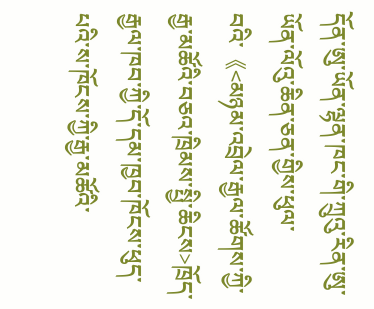དོན་ཨུ་ཡོན་ལྷན་ཁང་གི་ཀྲུའུ་རིན་ཨུ་ཡོན་ལོའུ་ཆིན་ཅན་གྱིས་ཕུལ་བའི་《<མཉམ་འབྲེལ་རྒྱལ་ཚོགས་ཀྱི་རྒྱ་མཚོའི་བཅའ་ཁྲིམས་སྤྱི་ཆིངས>ཁྲོད་རྒྱལ་ཁབ་ཀྱི་དོ་དམ་ཁྱབ་ཁོངས་ཕུད་པའི་ས་ཁོངས་ཀྱི་རྒྱ་མཚོའི་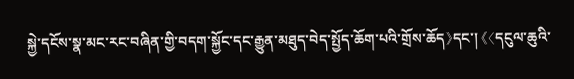སྐྱེ་དངོས་སྣ་མང་རང་བཞིན་གྱི་བདག་སྐྱོང་དང་རྒྱུན་མཐུད་བེད་སྤྱོད་ཆོག་པའི་གྲོས་ཆོད》དང་། 《〈དངུལ་ཆུའི་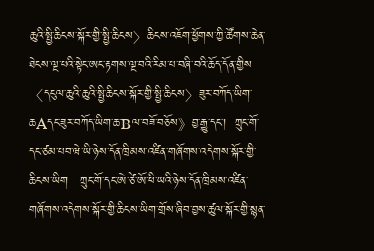ཆུའི་སྤྱི་ཆིངས་སྐོར་གྱི་སྤྱི་ཆིངས〉ཆིངས་འཇོག་ཕྱོགས་ཀྱི་ཚོགས་ཆེན་ཐེངས་ལྔ་པའི་སྟེང་ཨང་རྟགས་ལྔ་བའི་རིམ་པ་བཞི་བའི་ཆོད་དོན་གྱིས〈དངུལ་ཆུའི་ཆུའི་སྤྱི་ཆིངས་སྐོར་གྱི་སྤྱི་ཆིངས〉ཟུར་བཀོད་ཡིག་ཆAདང་ཟུར་བཀོད་ཡིག་ཆ་Bལ་བཟོ་བཅོས》བྱ་རྒྱུ་དང་།  ཀྲུང་གོ་དང་ཙམ་པབ་ཝེ་ཡི་ཉེས་དོན་ཁྲིམས་འཛིན་གཞོགས་འདེགས་སྐོར་གྱི་ཆིངས་ཡིག   ཀྲུང་གོ་དང་ཨེ་ཙེ་ཨོ་ཕི་ཡའི་ཉེས་དོན་ཁྲིམས་འཛིན་གཞོགས་འདེགས་སྐོར་གྱི་ཆིངས་ཡིག་གྲོས་ཞིབ་བྱས་ཚུལ་སྐོར་གྱི་སྙན་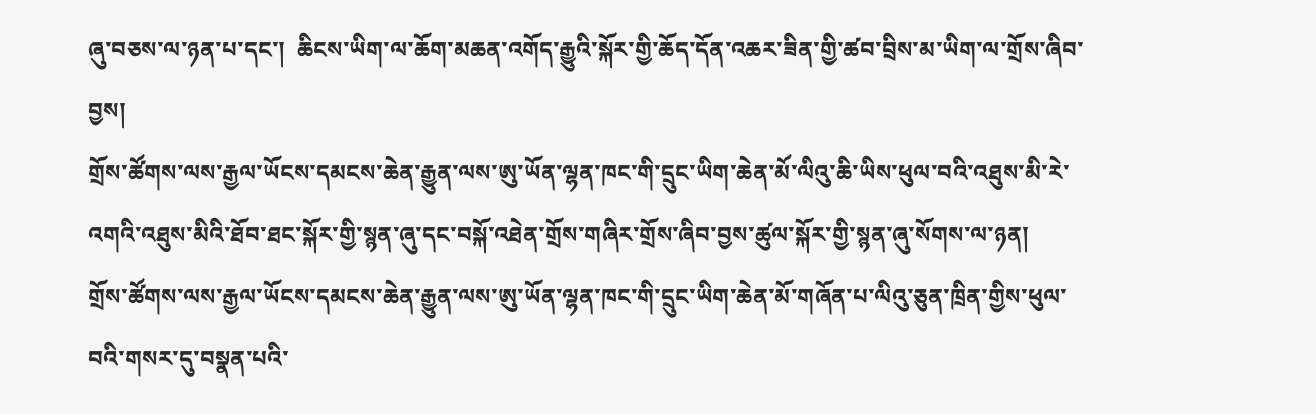ཞུ་བཅས་ལ་ཉན་པ་དང་།  ཆིངས་ཡིག་ལ་ཆོག་མཆན་འགོད་རྒྱུའི་སྐོར་གྱི་ཆོད་དོན་འཆར་ཟིན་གྱི་ཚབ་བྲིས་མ་ཡིག་ལ་གྲོས་ཞིབ་བྱས།
གྲོས་ཚོགས་ལས་རྒྱལ་ཡོངས་དམངས་ཆེན་རྒྱུན་ལས་ཨུ་ཡོན་ལྷན་ཁང་གི་དྲུང་ཡིག་ཆེན་མོ་ལིའུ་ཆི་ཡིས་ཕུལ་བའི་འཐུས་མི་རེ་འགའི་འཐུས་མིའི་ཐོབ་ཐང་སྐོར་གྱི་སྙན་ཞུ་དང་བསྐོ་འཐེན་གྲོས་གཞིར་གྲོས་ཞིབ་བྱས་ཚུལ་སྐོར་གྱི་སྙན་ཞུ་སོགས་ལ་ཉན།
གྲོས་ཚོགས་ལས་རྒྱལ་ཡོངས་དམངས་ཆེན་རྒྱུན་ལས་ཨུ་ཡོན་ལྷན་ཁང་གི་དྲུང་ཡིག་ཆེན་མོ་གཞོན་པ་ལིའུ་ཅུན་ཁྲིན་གྱིས་ཕུལ་བའི་གསར་དུ་བསྣན་པའི་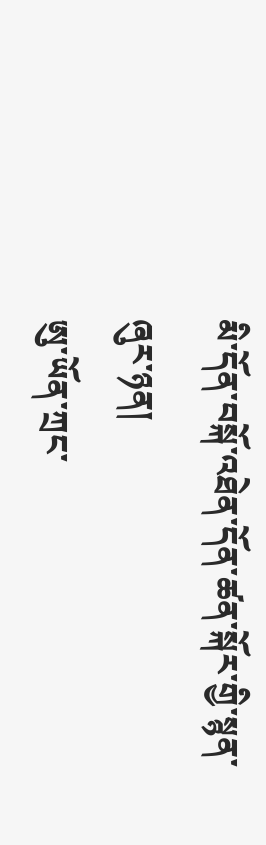མི་དོན་བསྐོ་འཐེན་དོན་ཚན་སྐོར་གྱི་སྙན་ཞུར་ཉན།
ཨུ་ཡོན་ཀྲང་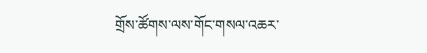གྲོས་ཚོགས་ལས་གོང་གསལ་འཆར་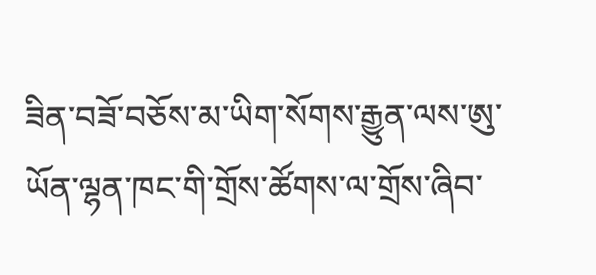ཟིན་བཟོ་བཅོས་མ་ཡིག་སོགས་རྒྱུན་ལས་ཨུ་ཡོན་ལྷན་ཁང་གི་གྲོས་ཚོགས་ལ་གྲོས་ཞིབ་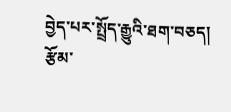བྱེད་པར་སྤྲོད་རྒྱུའི་ཐག་བཅད།
རྩོམ་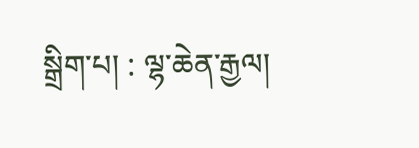སྒྲིག་པ། : ལྷ་ཆེན་རྒྱལ།